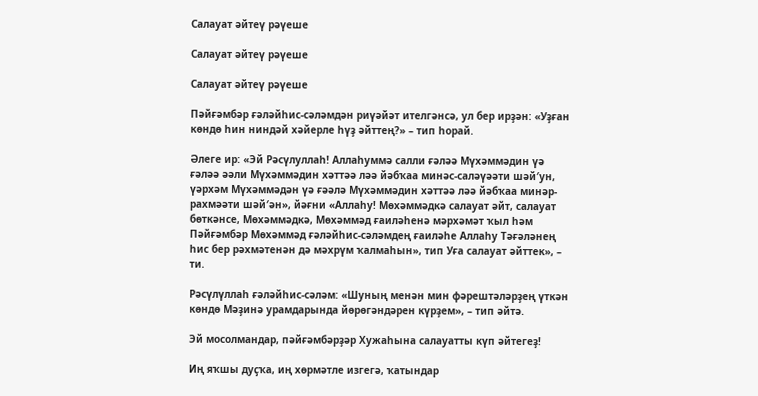Салауат әйтеү рәүеше

Салауат әйтеү рәүеше

Салауат әйтеү рәүеше

Пәйғәмбәр ғәләйһис-сәләмдән риүәйәт ителгәнсә, ул бер ирҙән: «Уҙған көндө һин ниндәй хәйерле һүҙ әйттең?» – тип һорай.

Әлеге ир: «Эй Рәсүлуллаһ! Аллаһуммә салли ғәләә Мүхәммәдин үә ғәләә әәли Мүхәммәдин хәттәә ләә йәбҡаа минәс-саләүәәти шәй′ун, үәрхәм Мүхәммәдән үә ғәәлә Мүхәммәдин хәттәә ләә йәбҡаа минәр-рахмәәти шәй′ән», йәғни «Аллаһу! Мөхәммәдкә салауат әйт, салауат бөткәнсе, Мөхәммәдкә, Мөхәммәд ғаиләһенә мәрхәмәт ҡыл һәм Пәйғәмбәр Мөхәммәд ғәләйһис-сәләмдең ғаиләһе Аллаһу Тәғәләнең һис бер рәхмәтенән дә мәхрүм ҡалмаһын», тип Уға салауат әйттек», – ти.

Рәсүлүллаһ ғәләйһис-сәләм: «Шуның менән мин фәрештәләрҙең үткән көндө Мәҙинә урамдарында йөрөгәндәрен күрҙем», – тип әйтә.

Эй мосолмандар, пәйғәмбәрҙәр Хужаһына салауатты күп әйтегеҙ!

Иң яҡшы дуҫҡа, иң хөрмәтле изгегә, ҡатындар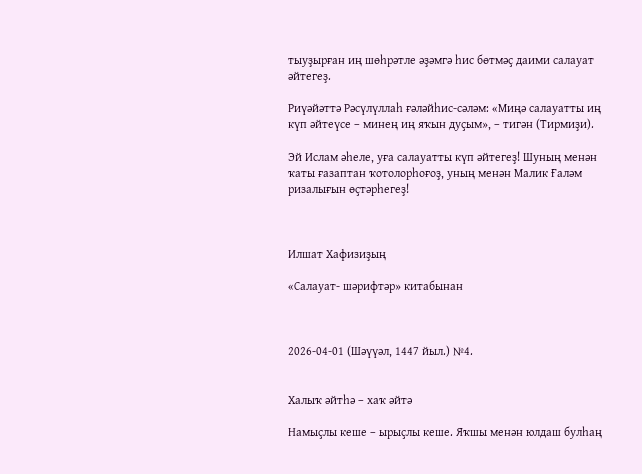тыуҙырған иң шөһрәтле әҙәмгә һис бөтмәҫ даими салауат әйтегеҙ.

Риүәйәттә Рәсүлүллаһ ғәләйһис-сәләм: «Миңә салауатты иң күп әйтеүсе – минең иң яҡын дуҫым», – тигән (Тирмиҙи).

Эй Ислам әһеле, уға салауатты күп әйтегеҙ! Шуның менән ҡаты ғазаптан ҡотолорһоғоҙ, уның менән Малик Ғаләм ризалығын өҫтәрһегеҙ!



Илшат Хафизиҙың

«Салауат- шәрифтәр» китабынан



2026-04-01 (Шәүүәл, 1447 йыл.) №4.


Халыҡ әйтһә – хаҡ әйтә

Намыҫлы кеше – ырыҫлы кеше. Яҡшы менән юлдаш булһаң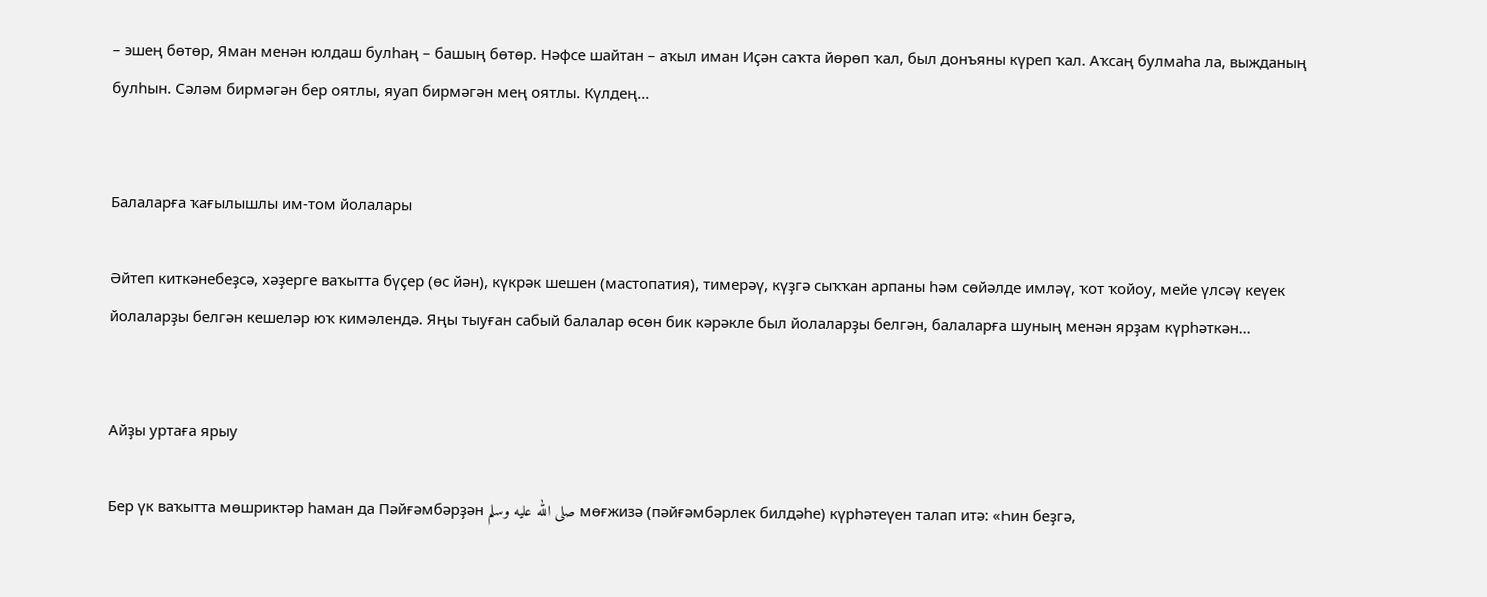– эшең бөтөр, Яман менән юлдаш булһаң – башың бөтөр. Нәфсе шайтан – аҡыл иман Иҫән саҡта йөрөп ҡал, был донъяны күреп ҡал. Аҡсаң булмаһа ла, выжданың булһын. Сәләм бирмәгән бер оятлы, яуап бирмәгән мең оятлы. Күлдең...


Балаларға ҡағылышлы им-том йолалары

Әйтеп киткәнебеҙсә, хәҙерге ваҡытта бүҫер (өс йән), күкрәк шешен (мастопатия), тимерәү, күҙгә сыҡҡан арпаны һәм сөйәлде имләү, ҡот ҡойоу, мейе үлсәү кеүек йолаларҙы белгән кешеләр юҡ кимәлендә. Яңы тыуған сабый балалар өсөн бик кәрәкле был йолаларҙы белгән, балаларға шуның менән ярҙам күрһәткән...


Айҙы уртаға ярыу

Бер үк ваҡытта мөшриктәр һаман да Пәйғәмбәрҙән صلى الله عليه وسلم мөғжизә (пәйғәмбәрлек билдәһе) күрһәтеүен талап итә: «Һин беҙгә,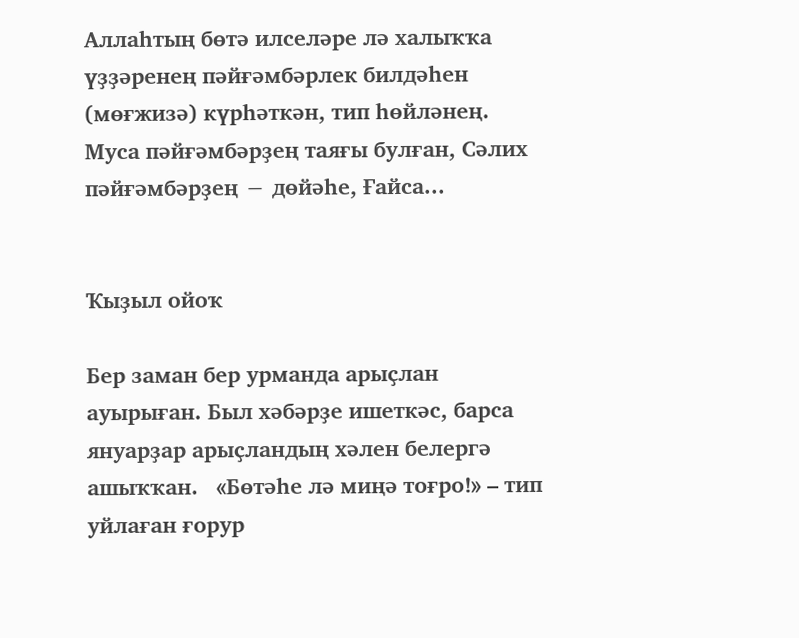Аллаһтың бөтә илселәре лә халыҡҡа үҙҙәренең пәйғәмбәрлек билдәһен (мөғжизә) күрһәткән, тип һөйләнең. Муса пәйғәмбәрҙең таяғы булған, Сәлих пәйғәмбәрҙең − дөйәһе, Ғайса...


Ҡыҙыл ойоҡ

Бер заман бер урманда арыҫлан ауырыған. Был хәбәрҙе ишеткәс, барса януарҙар арыҫландың хәлен белергә ашыҡҡан.   «Бөтәһе лә миңә тоғро!» – тип уйлаған ғорур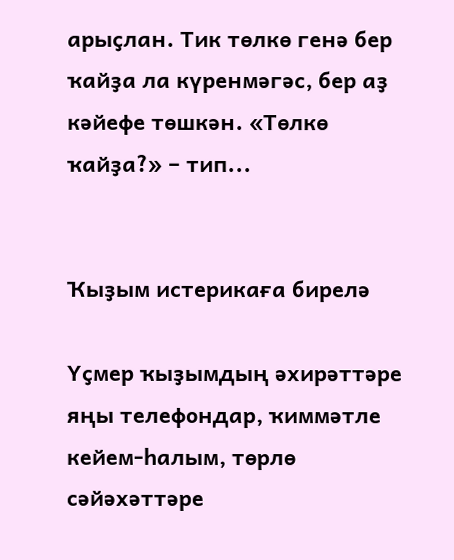арыҫлан. Тик төлкө генә бер ҡайҙа ла күренмәгәс, бер аҙ кәйефе төшкән. «Төлкө ҡайҙа?» – тип...


Ҡыҙым истерикаға бирелә

Үҫмер ҡыҙымдың әхирәттәре яңы телефондар, ҡиммәтле кейем-һалым, төрлө сәйәхәттәре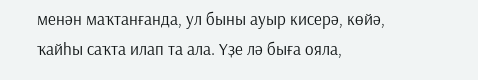менән маҡтанғанда, ул быны ауыр кисерә, көйә, ҡайһы саҡта илап та ала. Үҙе лә быға ояла,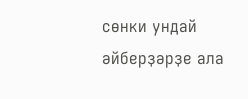сөнки ундай әйберҙәрҙе ала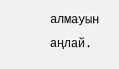алмауын аңлай.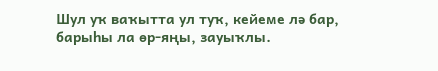Шул уҡ ваҡытта ул туҡ, кейеме лә бар, барыһы ла өр-яңы, зауыҡлы.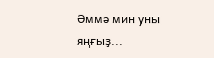Әммә мин уны яңғыҙ...